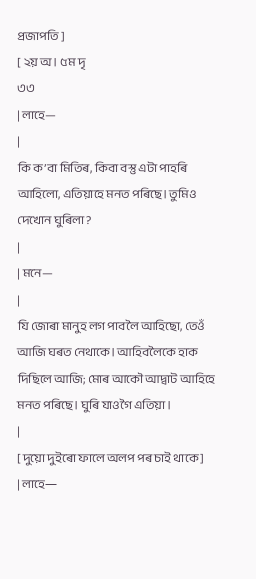প্ৰজাপতি ]
[ ২য় অ। ৫ম দৃ
৩৩
| লাহে—
|
কি ক’বা মিতিৰ, কিবা বস্তু এটা পাহৰি আহিলো, এতিয়াহে মনত পৰিছে। তুমিও দেখোন ঘুৰিলা?
|
| মনে—
|
যি জোৰা মানুহ লগ পাবলৈ আহিছো, তেওঁ আজি ঘৰত নেথাকে। আহিবলৈকে হাক দিছিলে আজি; মোৰ আকৌ আদ্বাট আহিহে মনত পৰিছে। ঘুৰি যাওগৈ এতিয়া।
|
[ দুয়ো দুইৰো ফালে অলপ পৰ চাই থাকে ]
| লাহে―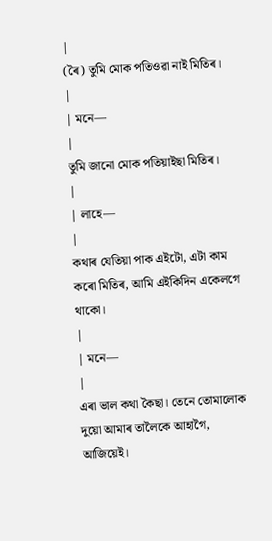|
(ৰৈ) তুমি মোক পতিওৱা নাই মিতিৰ।
|
| মনে—
|
তুমি জানো মোক পতিয়াইছা মিতিৰ।
|
| লাহে—
|
কথাৰ যেতিয়া পাক এইটো, এটা কাম কৰো মিতিৰ, আমি এইকিদিন একেলগে থাকো।
|
| মনে—
|
এৰা ভাল কথা কৈছা। তেনে তোমালোক দুয়ো আমাৰ তালৈকে আহাগৈ, আজিয়েই।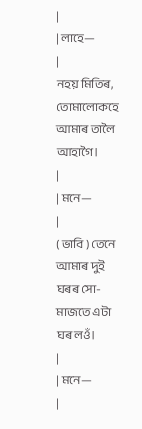|
| লাহে—
|
নহয় মিতিৰ, তোমালোকহে আমাৰ তালৈ আহাগৈ।
|
| মনে—
|
( ভাবি ) তেনে আমাৰ দুই ঘৰৰ সো-মাজতে এটা ঘৰ লওঁ।
|
| মনে—
|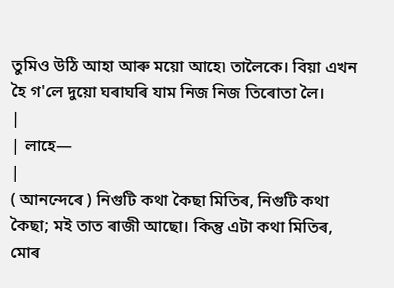তুমিও উঠি আহা আৰু ময়ো আহে৷ তালৈকে। বিয়া এখন হৈ গ'লে দুয়ো ঘৰাঘৰি যাম নিজ নিজ তিৰোতা লৈ।
|
| লাহে―
|
( আনন্দেৰে ) নিগুটি কথা কৈছা মিতিৰ, নিগুটি কথা কৈছা; মই তাত ৰাজী আছো। কিন্তু এটা কথা মিতিৰ, মোৰ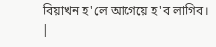বিয়াখন হ'লে আগেয়ে হ'ব লাগিব।
|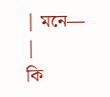| মনে—
|
কি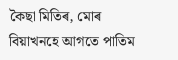কৈছা মিতিৰ, মোৰ বিয়াখনহে আগতে পাতিম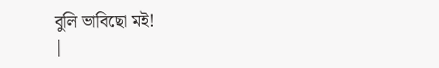বুলি ভাবিছো মই!
|